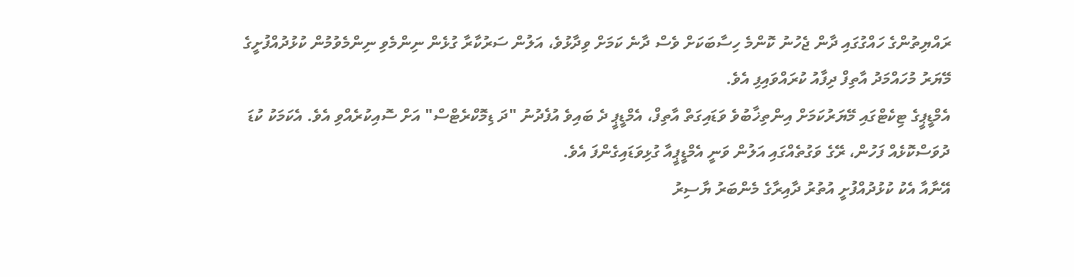ރައްޔިތުންގެ ހައްގުގައި ދާން ޖެހުނު ކޮންމެ ހިސާބަކަށް ވެސް ދާނެ ކަމަށް ވިދާޅުވެ، އަލުން ސަރުކާރާ ގުޅެން ނިންމެވި ނިންމެވުމުން ކުޅުދުއްފުށީގެ މޭޔަރު މުހައްމަދު އާތިފް ދިފާއު ކުރައްވައިފި އެވެ.
އެމްޑީޕީގެ ޓިކެޓްގައި މޭޔަރުކަމަށް އިންތިޚާބުވެ ވަޑައިގަތް އާތިފް، އެމްޑީޕީ ދެ ބައިވެ އުފެދުނު "ދަ ޑިމޮކްރެޓްސް" އަށް ސޮއިކުރެއްވި އެވެ. އެކަމަކު ކުޑަ ދުވަސްކޮޅެއް ފަހުން، ރޭގެ ވަގުތެއްގައި އަލުން ވަނީ އެމްޑީޕީއާ ގުޅިވަޑައިގެންފަ އެވެ.
އޭނާއާ އެކު ކުޅުދުއްފުށީ އުތުރު ދާއިރާގެ މެންބަރު ޔާސިރު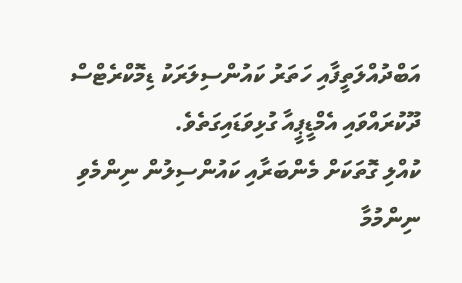އަބްދުއްލަތީފާއި ހަތަރު ކައުންސިލަރަކު ޑިމޮކްރެޓްސް ދޫކުރައްވައި އެމްޑީޕީއާ ގުޅިވަޑައިގަތެވެ.
ކުއްލި ގޮތަކަށް މެންބަރާއި ކައުންސިލުން ނިންމެވި ނިންމުމާ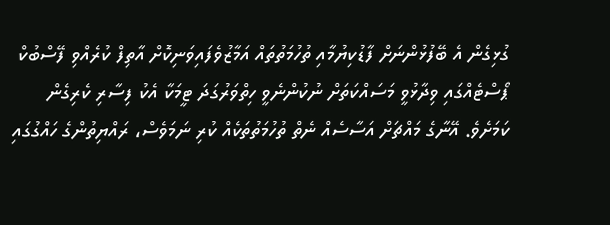ގުޅިގެން އެ ބޭފުޅުންނަށް ފާޑުކިޔުމާއި ތުހުމަތުތައް އަމާޒުވެފައިވަނިކޮށް އާތިފް ކުރެއްވި ފޭސްބުކް ޕޯސްޓެއްގައި ވިދާޅުވީ މަސައްކަތަށް ނުކުންނެވީ ހިތްވަރުގަދަ ޓީމަކާ އެކު ފިސާރި ކެރިގެން ކަމަށެވެ. އޭނާގެ މައްޗަށް އަސާސެއް ނެތް ތުހުމަތުތަކެއް ކުރި ނަމަވެސް، ރައްޔިތުންގެ ހައްގުގައި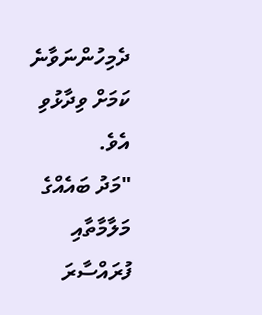ދެމިހުންނަވާނެ ކަމަށް ވިދާޅުވި އެވެ.
"މަދު ބައެއްގެ މަލާމާތާއި ފުރައްސާރަ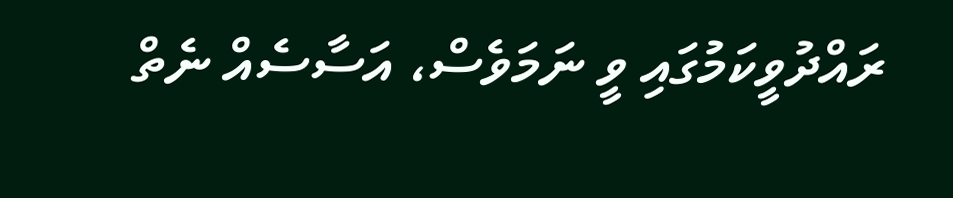ރައްދުވީކަމުގައި ވީ ނަމަވެސް، އަސާސެއް ނެތް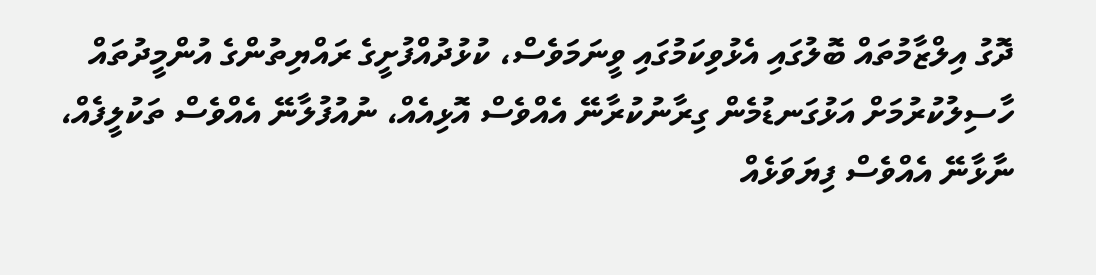ދޮގު އިލްޒާމުތައް ބޮލުގައި އެޅުވިކަމުގައި ވީނަމަވެސް، ކުޅުދުއްފުށީގެ ރައްޔިތުންގެ އުންމީދުތައް ހާސިލުކުރުމަށް އަޅުގަނޑުމެން ގިރާނުކުރާނޭ އެއްވެސް އޮޅިއެއް، ނުއުފުލާނޭ އެއްވެސް ތަކުލީފެއް، ނާޅާނޭ އެއްވެސް ފިޔަވަޅެއް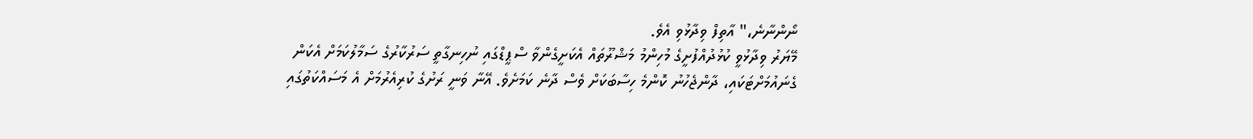ނޯންނާނެ،" އާތިފް ވިދާޅުވި އެވެ.
މޭޔަރު ވިދާޅުވީ ކުޅުދުއްފުށީގެ މުހިންމު މަޝްރޫތައް އެކަށީގެންވާ ސްޕީޑްގައި ނުހިނގާތީ ސަރުކާރުގެ ސަމާލުކަމަށް އެކަން ގެނައުމަށްޓަކައި، ދާންޖެހުނު ކޮންމެ ހިސާބަކަށް ވެސް ދާނެ ކަމަށެވެ. އޭނާ ވަނީ ރަށުގެ ކުރިއެރުމަށް އެ މަސައްކަތުގައި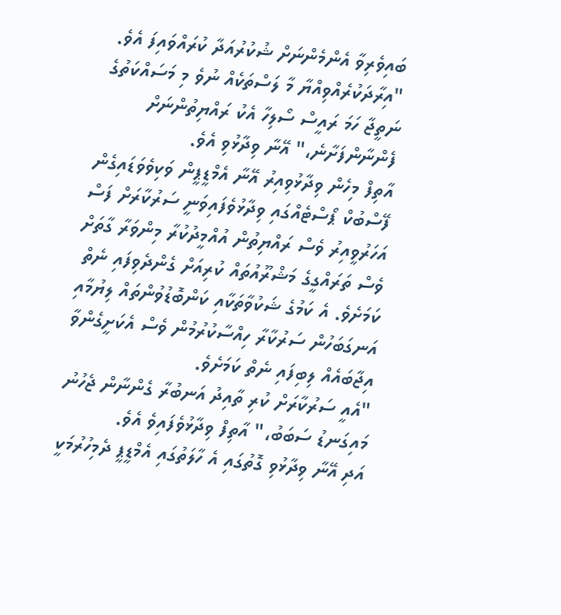ބައިވެރިވާ އެންމެންނަށް ޝުކުރުއަދާ ކުރައްވައިފަ އެވެ.
"އިރާދަކުރެއްވިއްޔާ މާ ލަސްތަކެއް ނުވެ މި މަސައްކަތުގެ ނަތީޖާ ހަމަ ރައީސް ސޯލިހާ އެކު ރައްޔިތުންނަށް ފެންނާންފަށާނެ،" އޭނާ ވިދާޅުވި އެވެ.
އާތިފް މިހެން ވިދާޅުވިއިރު އޭނާ އެމްޑީޕީން ވަކިވެވަޑައިގެން ފޭސްބުކް ޕޯސްޓެއްގައި ވިދާޅުވެފައިވަނީ ސަރުކާރަށް ފަސް އަހަރުވީއިރު ވެސް ރައްޔިތުން އުއްމީދުކުރާ މިންވަރާ ގާތަށް ވެސް ތަރައްގީގެ މަޝްރޫއުތައް ކުރިއަށް ގެންދެވިފައި ނެތް ކަމަށެވެ. އެ ކަމުގެ ޝަކުވާތަކާއި ކަންބޮޑުވުންތައް ލިޔުމާއި އަނގަބަހުން ސަރުކާރާ ހިއްސާކުރުމުން ވެސް އެކަށީގެންވާ އިޖާބައެއް ލިބިފައި ނެތް ކަމަށެވެ.
"އެއީ ސަރުކާރަށް ކުރި ތާއިދު އަނބުރާ ގެންނާން ޖެހުނު މައިގަނޑު ސަބަބު،" އާތިފް ވިދާޅުވެފައިވެ އެވެ.
އަދި އޭނާ ވިދާޅުވި ގޮތުގައި އެ ހާލަތުގައި އެމްޑީޕީ ދެމިހުރުމަކީ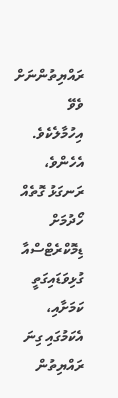ރައްޔިތުންނަށް ވެވޭ އިހުމާލެކެވެ. އެހެންވެ، ރަނގަޅު ގޮތެއް ހޯދުމަށް ޑިމޮކްރެޓްސްއާ ގުޅިވަޑައިގަތީ ކަމަށާއި، އެކަމުގައި ގިނަ ރައްޔިތުން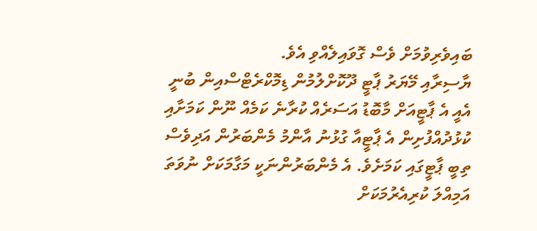ބައިވެރިވުމަށް ވެސް ގޮވައިލެއްވި އެވެ.
ޔާސިރާއި މޭޔަރު ޕާޓީ ދޫކޮށްލުމުން ޑިމޮކްރެޓްސްއިން ބުނީ އެއީ އެ ޕާޓީއަށް މާބޮޑު އަސަރެއް ކުރާނެ ކަމެއް ނޫން ކަމަށާއި ކުޅުދުއްފުށިން އެ ޕާޓީއާ ގުޅުނު އާންމު މެންބަރުން އަދިވެސް ތިބީ ޕާޓީގައި ކަމަށެވެ. އެ މެންބަރުންނަކީ މަގާމަކަށް ނުވަތަ އަމިއްލަ ކުރިއެރުމަކަށް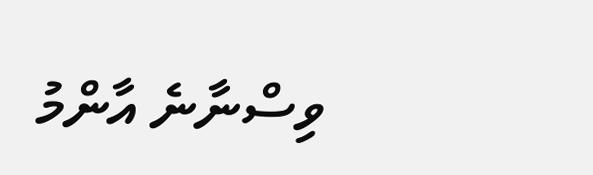ވިސްނާނެ އާންމު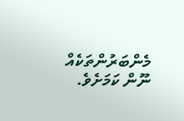މެންބަރުންތަކެއް ނޫން ކަމަށެވެ.